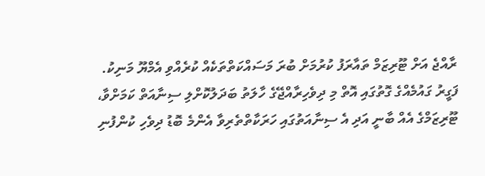ރާއްޖެ އަށް ޓޫރިޒަމް ތައާރަފު ކުރުމަށް ބުރަ މަސައްކަތްތަކެއް ކުރެއްވި އެމްޔޫ މަނިކު.
ފަގީރު ގައުމެއްގެ ގޮތުގައި އޮތް މި ދިވެހިރާއްޖޭގެ ހާލަތު ބަދަލުކޮށްލި ސިނާއަތް ކަމަށްވާ، ޓޫރިޒަމްގެ އެއް ބާނީ އަދި އެ ސިނާއަތުގައި ހަރަކާތްތެރިވާ އެންމެ ބޮޑު ދިވެހި ކުންފުނި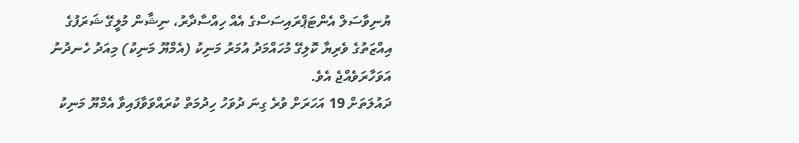ޔުނިވާސަލް އެންޓަޕްރައިސަސްގެ އެއް ހިއްސާދާރު، ނިޝާން މުލީގޭ ޝަރަފުގެ އިއްޒަތުގެ ވެރިޔާ ކޮލިގޭ މުހައްމަދު އުމަރު މަނިކު (އެމްޔޫ މަނިކު) މިއަދު ހެނދުނު އަވަހާރަވެއްޖެ އެވެ.
ދައުލަތަށް 19 އަހަރަށް ވުރެ ގިނަ ދުވަހު ހިދުމަތް ކުރައްވަވާފައިވާ އެމްޔޫ މަނިކު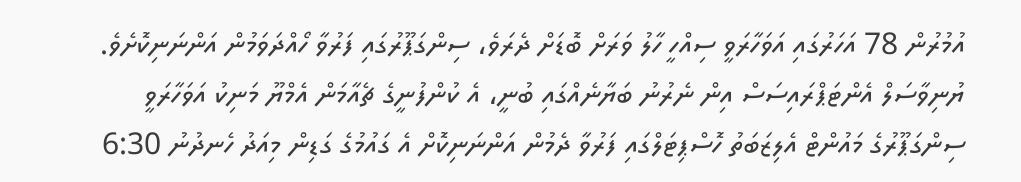އުމުރުން 78 އަހަރުގައި އަވަހާރަވީ ސިއްހީ ހާލު ވަރަށް ބޮޑަށް ދެރަވެ، ސިންގަޕޫރުގައި ފަރުވާ ހޯއްދަވަމުން އަންނަނިކޮށެވެ.
ޔުނިވާސަލް އެންޓަޕްރައިސަސް އިން ނެރުނު ބަޔާނެއްގައި ބުނީ، އެ ކުންފުނީގެ ޗެއާމަން އެމްޔޫ މަނިކު އަވަހާރަވީ ސިންގަޕޫރުގެ މައުންޓް އެލިޒަބަތު ހޮސްޕިޓަލްގައި ފަރުވާ ދެމުން އަންނަނިކޮށް އެ ގައުމުގެ ގަޑިން މިއަދު ހެނދުނު 6:30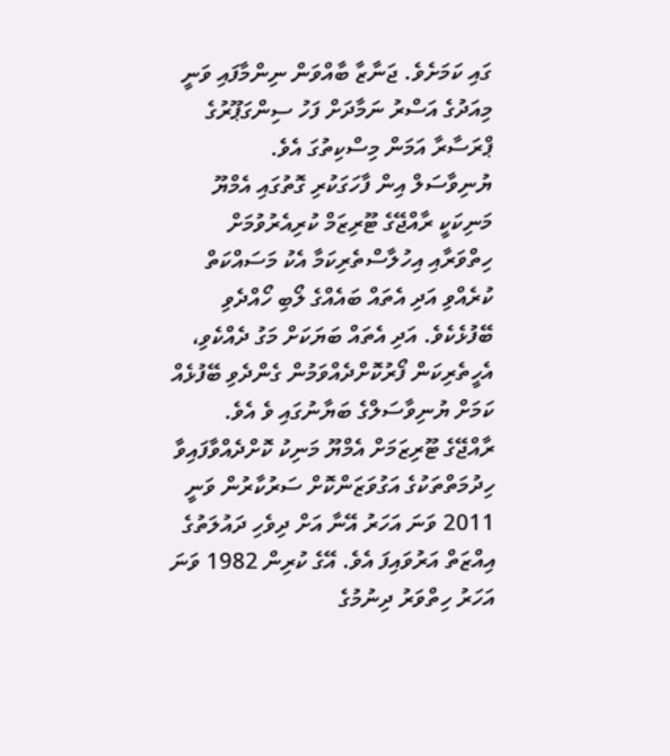ގައި ކަމަށެވެ. ޖަނާޒާ ބާއްވަން ނިންމާފައި ވަނީ މިއަދުގެ އަސްރު ނަމާދަށް ފަހު ސިންގަޕޫރުގެ ޕްރަސާރާ އަމަން މިސްކިތުގަ އެވެ.
ޔުނިވާސަލް އިން ފާހަގަކުރި ގޮތުގައި އެމްޔޫ މަނިކަކީ ރާއްޖޭގެ ޓޫރިޒަމް ކުރިއެރުވުމަށް ހިތްވަރާއި އިހުލާސްތެރިކަމާ އެކު މަސައްކަތް ކުރެއްވި އަދި އެތައް ބައެއްގެ ލޯބި ހޯއްދެވި ބޭފުޅެކެވެ. އަދި އެތައް ބަޔަކަށް މަގު ދެއްކެވި، އެހީތެރިކަން ފޯރުކޮށްދެއްވަމުން ގެންދެވި ބޭފުޅެއް ކަމަށް ޔުނިވާސަލްގެ ބަޔާނުގައި ވެ އެވެ.
ރާއްޖޭގެ ޓޫރިޒަމަށް އެމްޔޫ މަނިކު ކޮށްދެއްވާފައިވާ ހިދުމަތްތަކުގެ އަގުވަޒަންކޮށް ސަރުކާރުން ވަނީ 2011 ވަނަ އަހަރު އޭނާ އަށް ދިވެހި ދައުލަތުގެ އިއްޒަތް އަރުވައިފަ އެވެ. އޭގެ ކުރިން 1982 ވަނަ އަހަރު ހިތްވަރު ދިނުމުގެ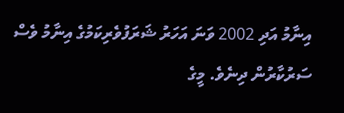އިނާމު އަދި 2002 ވަނަ އަހަރު ޝަރަފުވެރިކަމުގެ އިނާމު ވެސް ސަރުކާރުން ދިނެވެ. މީގެ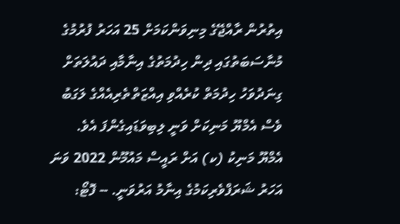އިތުރުން ރާއްޖޭގެ މިނިވަންކަމަށް 25 އަހަރު ފުރުމުގެ މުނާސަބަތުގައި ދިން ހިދުމަތުގެ އިނާމާއި ދައުލަތަށް ގިނަދުވަހު ހިދުމަތް ކުރެއްވި އިއްޒަތްތެރިއެއްގެ ލަގަބު ވެސް އެމްޔޫ މަނިކަށް ވަނީ ލިބިވަޑައިގެންފަ އެވެ.
އެމްޔޫ މަނިކު (ކ) އަށް ރައީސް މައުމޫން 2022 ވަނަ އަހަރު ޝަރަފްވެރިކަމުގެ އިނާމު އަރުވަނީ. -- ފޮޓޯ: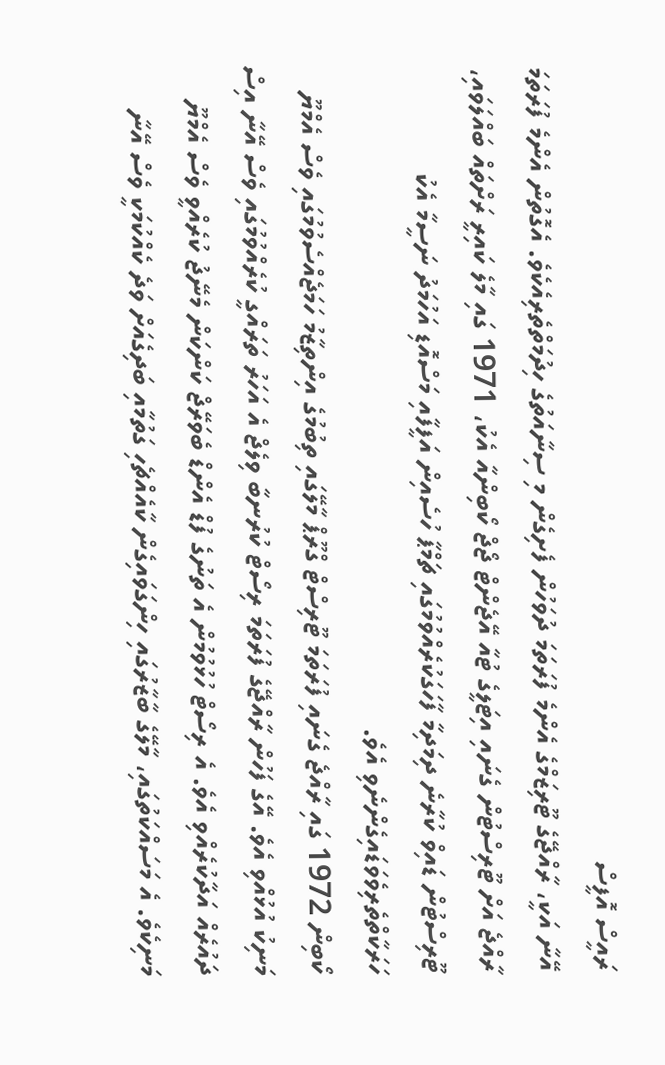ރައީސް އޮފީސް
އޭނާ އަކީ، ރާއްޖޭގެ ޓޫރިޒަމްގެ އެންމެ ފުރަތަމަ ދުވަހުން ފެށިގެން މި ސިނާއަތުގެ ހިދުމަތްތެރިއެކެވެ. އެގޮތުން އެންމެ ފުރަތަމަ ރާއްޖެ އަށް ޓޫރިސްޓުން ގެނައި އިޓަލީގެ ޓުއާ އޭޖެންޓް ޖޯޖް ކޯބިންއާ އެކު، 1971 ގައި މާލެ ކައިރީ ރަށްތައް ބައްލަވައި، ޓޫރިސްޓުން ޑައިވް ކުރާނެ ދިމަދިމާ ފާހަގަކުރެއްވުމުގައި ޗަމްޕާ ހުސެއިން އަފީފާއި މަސްއޮޑި އަހުމަދު ނަސީމާ އެކު ހަރަކާތްތެރިވެވަޑައިގެންނެވި އެވެ.
ކޯބިން 1972 ގައި ރާއްޖެ ގެނައި ފުރަތަމަ ޓޫރިސްޓް ގްރޫޕް މާލޭގައި ތިބުމުގެ އިންތިޒާމު ހަމަޖެއްސެވުމުގައި ވެސް އެމްޔޫ މަނިކު އުޅުއްވި އެވެ. އޭގެ ފަހުން ރާއްޖޭގެ ފުރަތަމަ ރިސޯޓް ކުރުނބާ ވިލެޖް އެ އަހަރު ތަރައްގީ ކުރެއްވުމުގައި ވެސް އޭނާ އިސް ދައުރެއް އަދާކުރެއްވި އެވެ. އެ ރިސޯޓް ހުޅުވުމުން އެ ތަނުގެ ފުޑް އެންޑް ބެވަރޭޖް ކަންކަން މެނޭޖު ކުރެއްވީ ވެސް އެމްޔޫ މަނިކެވެ. އެ މަސައްކަތުގައި، މާލޭގެ ބާޒާރުގައި ހިންގަވައިގެން ކާއެއްޗެހި ގަތުމާއި ބަދިގެއަށް ވަދެ ކެއްކުމަކީ ވެސް އޭނާ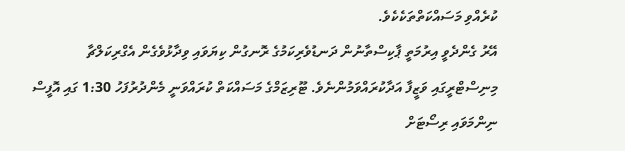ކުރެއްވި މަސައްކަތްތަކެކެވެ.
އޭރު ގެންދެވީ އިރުމަތީ ޕާކިސްތާނުން ދަނޑުވެރިކަމުގެ ރޮނގުން ކިޔަވައި ވިދާޅުވެގެން އެގްރިކަލްޗާ މިނިސްޓްރީގައި ވަޒީފާ އަދާކުރައްވަމުންނެވެ. ޓޫރިޒަމްގެ މަސައްކަތް ކުރައްވަނީ މެންދުރުފަހު 1:30 ގައި އޮފީސް ނިންމަވައި ރިސޯޓަށް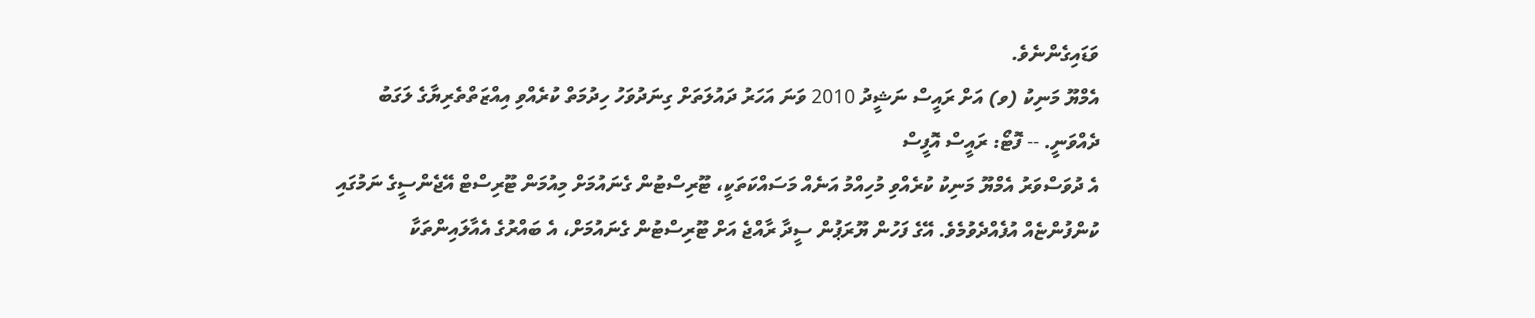ވަޑައިގެންނެވެ.
އެމްޔޫ މަނިކު (ވ) އަށް ރައީސް ނަޝީދު 2010 ވަނަ އަހަރު ދައުލަތަށް ގިނަދުވަހު ހިދުމަތް ކުރެއްވި އިއްޒަތްތެރިޔާގެ ލަގަބު ދެއްވަނީ. -- ފޮޓޯ: ރައީސް އޮފީސް
އެ ދުވަސްވަރު އެމްޔޫ މަނިކު ކުރެއްވި މުހިއްމު އަނެއް މަސައްކަތަކީ، ޓޫރިސްޓުން ގެނައުމަށް މިއުމަން ޓޫރިސްޓް އޭޖެންސީގެ ނަމުގައި ކުންފުންޏެއް އުފެއްދެވުމެވެ. އޭގެ ފަހުން ޔޫރަޕުން ސީދާ ރާއްޖެ އަށް ޓޫރިސްޓުން ގެނައުމަށް، އެ ބައްރުގެ އެއާލައިންތަކާ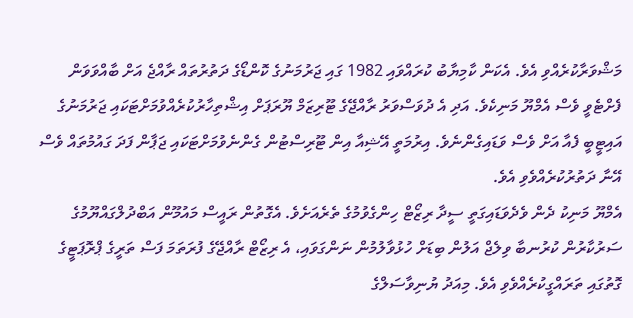މަޝްވަރާކުރެއްވި އެވެ. އެކަން ކާމިޔާބު ކުރައްވައި 1982 ގައި ޖަރުމަނުގެ ކޮންޑޯގެ ދަތުރުތައް ރާއްޖެ އަށް ބާއްވަވަން ފެށްޓެވީ ވެސް އެމްޔޫ މަނިކެވެ. އަދި އެ ދުވަސްވަރު ރާއްޖޭގެ ޓޫރިޒަމް ޔޫރަޕަށް އިޝްތިހާރުކުރެއްވުމަށްޓަކައި ޖަރުމަނުގެ އައިޓީބީ ފެއާ އަށް ވެސް ވަޑައިގެންނެވެ. އިރުމަތީ އޭޝިއާ އިން ޓޫރިސްޓުން ގެންނެވުމަށްޓަކައި ޖަޕާން ފަދަ ގައުމުތައް ވެސް އޭނާ ދަތުރުކުރެއްވެވި އެވެ.
އެމްޔޫ މަނިކު ދެން ވެދެވަޑައިގަތީ ސީދާ ރިޒޯޓް ހިންގެވުމުގެ ތެރެއަށެވެ. އެގޮތުން ރައީސް މައުމޫން އަބްދުލްގައްޔޫމުގެ ސަރުކާރުން ކުރުނބާ ވިލެޖް އަލުން ބިޑަށް ހުޅުވާލުމުން ނަންގަވައި، އެ ރިޒޯޓް ރާއްޖޭގެ ފުރަތަމަ ފަސް ތަރީގެ ޕްރޮޕަޓީގެ ގޮތުގައި ތަރައްގީކުރެއްވެވި އެވެ. މިއަދު ޔުނިވާސަލްގެ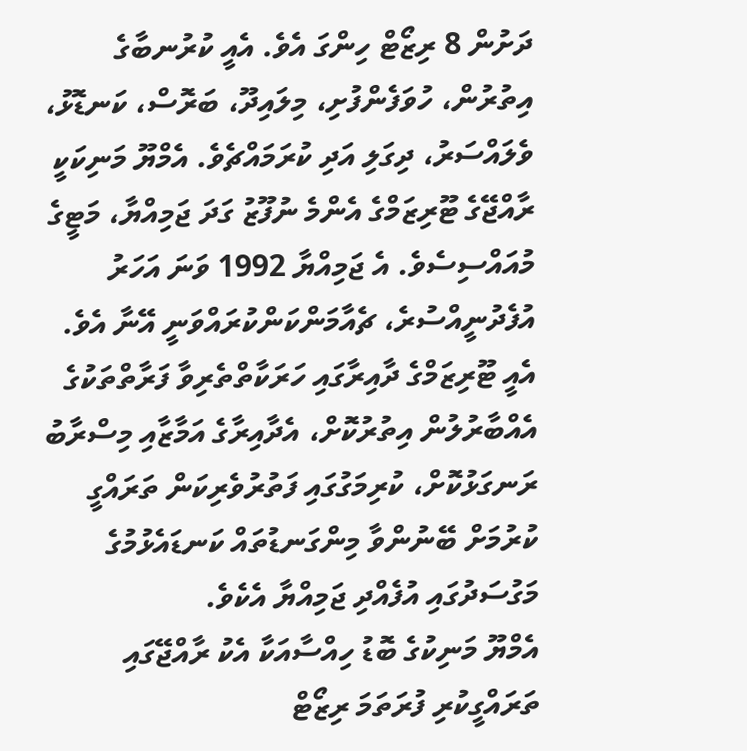ދަށުން 8 ރިޒޯޓް ހިންގަ އެވެ. އެއީ ކުރުނބާގެ އިތުރުން، ހުވަފެންފުށި، މިލައިދޫ، ބަރޮސް، ކަނޑޮޅު، ވެލައްސަރު، ދިގަލި އަދި ކުރަމައްޗެވެ. އެމްޔޫ މަނިކަކީ ރާއްޖޭގެ ޓޫރިޒަމްގެ އެންމެ ނުފޫޒު ގަދަ ޖަމިއްޔާ، މަޓީގެ މުއައްސިސެވެ. އެ ޖަމިއްޔާ 1992 ވަނަ އަހަރު އުފެދުނީއްސުރެ، ޗެއާމަންކަންކުރައްވަނީ އޭނާ އެވެ. އެއީ ޓޫރިޒަމްގެ ދާއިރާގައި ހަރަކާތްތެރިވާ ފަރާތްތަކުގެ އެއްބާރުލުން އިތުރުކޮށް، އެދާއިރާގެ އަމާޒާއި މިސްރާބު ރަނގަޅުކޮށް، ކުރިމަގުގައި ފަތުރުވެރިކަން ތަރައްގީ ކުރުމަށް ބޭނުންވާ މިންގަނޑުތައް ކަނޑައެޅުމުގެ މަގުސަދުގައި އުފެއްދި ޖަމިއްޔާ އެކެވެ.
އެމްޔޫ މަނިކުގެ ބޮޑު ހިއްސާއަކާ އެކު ރާއްޖޭގައި ތަރައްގީކުރި ފުރަތަމަ ރިޒޯޓް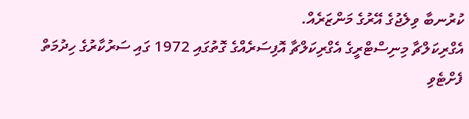ކުރުނބާ ވިލެޖުގެ އޭރުގެ މަންޒަރެއް.
އެގްރިކަލްޗާ މިނިސްޓްރީގެ އެގްރިކަލްޗާ އޮފިސަރެއްގެ ގޮތުގައި 1972 ގައި ސަރުކާރުގެ ހިދުމަތް ފެށްޓެވި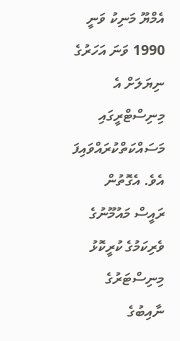އެމްޔޫ މަނިކު ވަނީ 1990 ވަނަ އަހަރުގެ ނިޔަލަށް އެ މިނިސްޓްރީގައި މަސައްކަތްކުރައްވައިފަ އެވެ. އެގޮތުން ރައީސް މައުމޫނުގެ ވެރިކަމުގެ ކުރީކޮޅު މިނިސްޓަރުގެ ނާއިބުގެ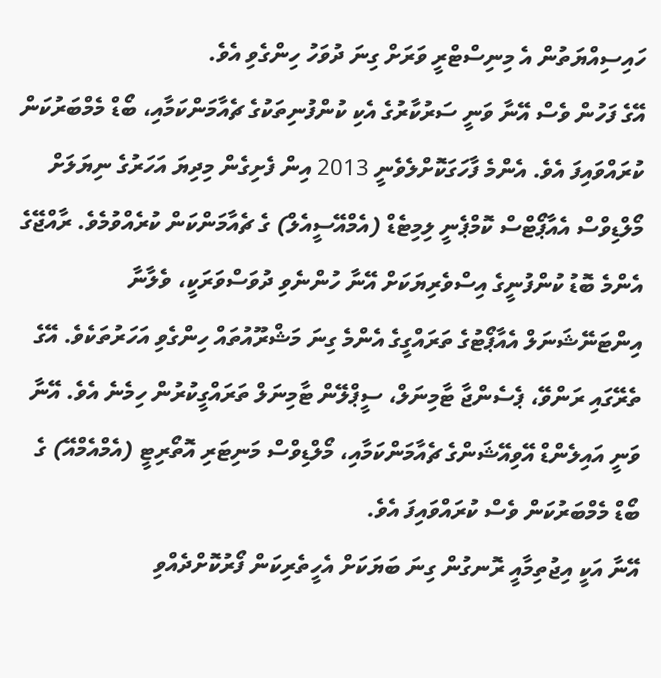ހައިސިއްޔަތުން އެ މިނިސްޓްރީ ވަރަށް ގިނަ ދުވަހު ހިންގެވި އެވެ.
އޭގެ ފަހުން ވެސް އޭނާ ވަނީ ސަރުކާރުގެ އެކި ކުންފުނިތަކުގެ ޗެއާމަންކަމާއި، ބޯޑް މެމްބަރުކަން ކުރައްވައިފަ އެވެ. އެންމެ ފާހަގަކޮށްލެވެނީ 2013 އިން ފެށިގެން މިދިޔަ އަހަރުގެ ނިޔަލަށް މޯލްޑިވްސް އެއާޕޯޓްސް ކޮމްޕެނީ ލިމިޓެޑް (އެމްއޭސީއެލް) ގެ ޗެއާމަންކަން ކުރެއްވުމެވެ. ރާއްޖޭގެ އެންމެ ބޮޑު ކުންފުނީގެ އިސްވެރިޔަކަށް އޭނާ ހުންނެވި ދުވަސްވަރަކީ، ވެލާނާ އިންޓަނޭޝަނަލް އެއާޕޯޓުގެ ތަރައްގީގެ އެންމެ ގިނަ މަޝްރޫއުތައް ހިންގެވި އަހަރުތަކެވެ. އޭގެ ތެރޭގައި ރަންވޭ، ޕެސެންޖާ ޓާމިނަލް، ސީޕްލޭން ޓާމިނަލް ތަރައްގީކުރުން ހިމެނެ އެވެ. އޭނާ ވަނީ އައިލެންޑް އޭވިއޭޝަންގެ ޗެއާމަންކަމާއި، މޯލްޑިވްސް މަނިޓަރި އޮތޯރިޓީ (އެމްއެމްއޭ) ގެ ބޯޑް މެމްބަރުކަން ވެސް ކުރައްވައިފަ އެވެ.
އޭނާ އަކީ އިޖުތިމާއީ ރޮނގުން ގިނަ ބަޔަކަށް އެހީތެރިކަން ފޯރުކޮށްދެއްވި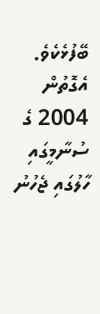ބޭފުޅެކެވެ. އެގޮތުން 2004 ގެ ސުނާމީގައި ހާލުގައި ޖެހުނު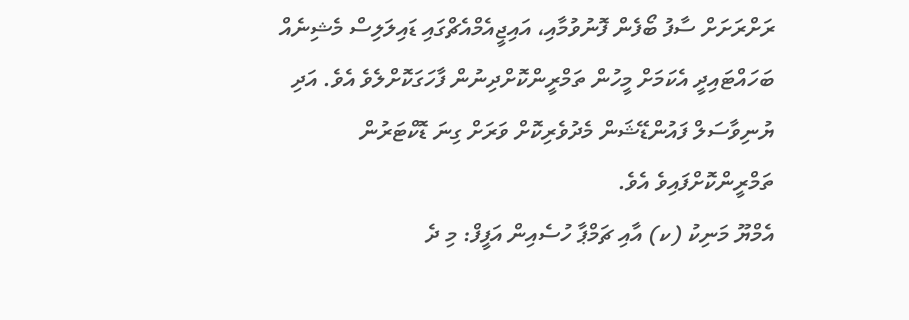ރަށްރަށަށް ސާފު ބޯފެން ފޮނުވުމާއި، އައިޖީއެމްއެޗްގައި ޑައިލަލިސް މެޝިނެއް ބަހައްޓައިދީ އެކަމަށް މީހުން ތަމްރީންކޮށްދިނުން ފާހަގަކޮށްލެވެ އެވެ. އަދި ޔުނިވާސަލް ފައުންޑޭޝަން މެދުވެރިކޮށް ވަރަށް ގިނަ ޑޮކްޓަރުން ތަމްރީންކޮށްފައިވެ އެވެ.
އެމްޔޫ މަނިކު (ކ) އާއި ޗަމްޕާ ހުސެއިން އަފީފް: މި ދެ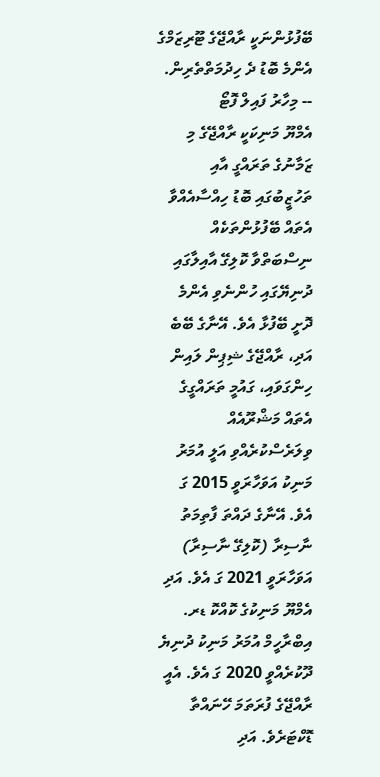ބޭފުޅުންނަކީ ރާއްޖޭގެ ޓޫރިޒަމްގެ އެންމެ ބޮޑު ދެ ހިދުމަތްތެރިން. -- މިހާރު ފައިލް ފޮޓޯ
އެމްޔޫ މަނިކަކީ ރާއްޖޭގެ މި ޒަމާނުގެ ތަރައްގީ އާއި ތަހުޒީބުގައި ބޮޑު ހިއްސާއެއްވާ އެތައް ބޭފުޅުންތަކެއް ނިސްބަތްވާ ކޮލިގޭ އާއިލާގައި ދުނިޔޭގައި ހުންނެވި އެންމެ ދޮށީ ބޭފުޅާ އެވެ. އޭނާގެ ބޭބެ އަދި، ރާއްޖޭގެ ޝިޕިން ލައިން ހިންގަވައި، ގައުމީ ތަރައްގީގެ އެތައް މަޝްރޫއެއް ވިލަރެސްކުރެއްވި އަލީ އުމަރު މަނިކު އަވަހާރަވީ 2015 ގަ އެވެ. އޭނާގެ ދައްތަ ފާތިމަތު ނާސިރާ (ކޮލިގޭ ނާސިރާ) އަވަހާރަވީ 2021 ގަ އެވެ. އަދި އެމްޔޫ މަނިކުގެ ކޮއްކޮ ޑރ. އިބްރާހީމް އުމަރު މަނިކު ދުނިޔެ ދޫކުރެއްވީ 2020 ގަ އެވެ. އެއީ ރާއްޖޭގެ ފުރަތަމަ ހޭނައްތާ ޑޮކްޓަރެވެ. އަދި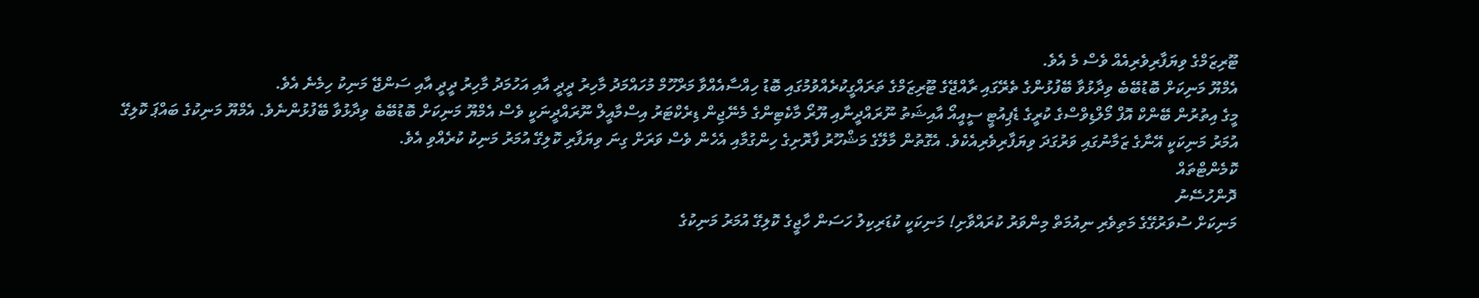ޓޫރިޒަމްގެ ވިޔަފާރިވެރިއެއް ވެސް މެ އެވެ.
އެމްޔޫ މަނިކަށް ބޮޑުބޭބެ ވިދާޅުވާ ބޭފުޅުންގެ ތެރޭގައި ރާއްޖޭގެ ޓޫރިޒަމްގެ ތަރައްގީކުރެއްވުމުގައި ބޮޑު ހިއްސާއެއްވާ މަރްހޫމް މުހައްމަދު މާހިރު ދީދީ އާއި އަހުމަދު މާހިރު ދީދީ އާއި ސަންޖޭ މަނިކު ހިމެނެ އެވެ.
މީގެ އިތުރުން ބޭންކް އޮފް މޯލްޑިވްސްގެ ކުރީގެ ޑެޕިއުޓީ ސީއީއޯ އާއިޝަތު ނޫރައްދީނާއި ޔޫރޯ މާކެޓިންގެ މެނޭޖިން ޑިރެކްޓަރު އިސްމާއީލް ނޫރައްދީނަކީ ވެސް އެމްޔޫ މަނިކަށް ބޮޑުބޭބެ ވިދާޅުވާ ބޭފުޅުންނެވެ. އެމްޔޫ މަނިކުގެ ބައްޕަ ކޮލިގޭ އުމަރު މަނިކަކީ އޭނާގެ ޒަމާނުގައި ވަރުގަދަ ވިޔަފާރިވެރިއެކެވެ. އެގޮތުން މާލޭގެ މަޝްހޫރު ފާރޮށިގެ ހިންގުމާއި އެހެން ވެސް ވަރަށް ގިނަ ވިޔަފާރި ކޮލިގޭ އުމަރު މަނިކު ކުރެއްވި އެވެ.
ކޮމެންޓްތައް
ދޮންހުސޭނު
މަނިކަށް ސުވަރުގޭގެ މަތިވެރި ނިއުމަތް މިންވަރު ކުރައްވާށި! މަނިކަކީ ކުޑަރިކިލު ހަސަން ހާޖީގެ ކޮލިގޭ އުމަރު މަނިކުގެ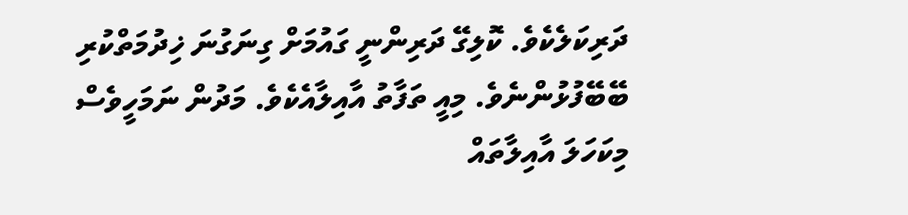ދަރިކަލެކެވެ. ކޮލިގޭ ދަރިންނީ ގައުމަށް ގިނަގުނަ ޚިދުމަތްކުރި ބޭބޭފުޅުންނެވެ. މިއީ ތަފާތު އާއިލާއެކެވެ. މަދުން ނަމަހީވެސް މިކަހަލަ އާއިލާތައް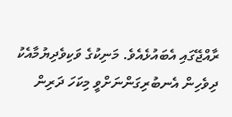ރާއްޖޭގައި އެބައުޅެއެވެ. މަނިކުގެ ވަކިވެދިޔުމާއެކު ދިވެހިން އެނބުރިގަންނަށްވީ މިކަހަ ދަރިން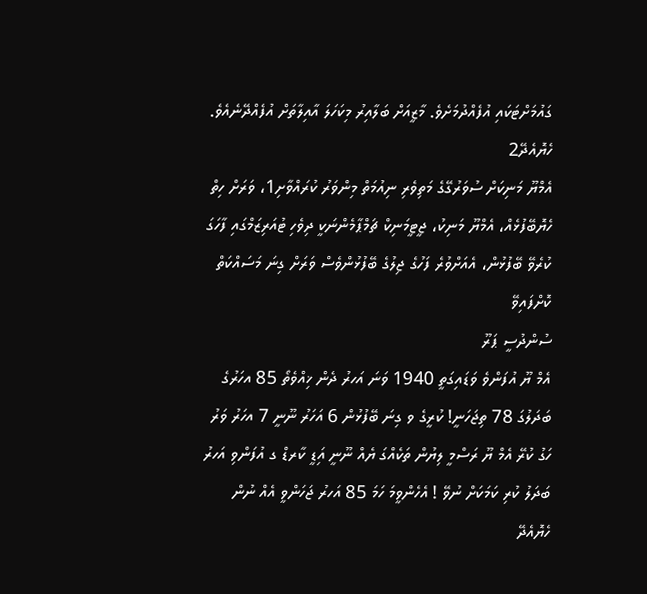ގައުމަށްޓަކައި އުފެއްދުމަށެވެ. މާޒީއަށް ބަލާއިރު މިކަހަލަ އާއިލާތަށް އުފެއްދޭނެއެވެ.
ހެޔޮއެދޭ2
އެމްޔޫ މަނިކަށް ސުވަރުގޭގެ މަތިވެރި ނިއުމަތް މިންވަރު ކުރައްވާށި1، ވަރަށް ހިތް ހެޔޮބޭފުޅެއް، އެމްޔޫ މަނިކު، ޖީޓީމަނިކް ޗަމްޕާމެންނަކީ ދިވެހި ޓުއަރިޒަމްގައި ފާހަގަ ކުރެވޭ ބޭފުޅުން، އެއަށްވުރެ ފަހުގެ ޖިލުގެ ބޭފުޅުންވެސް ވަރަށް ގިނަ މަސައްކަތް ކޮށްފައިވޭ
ސުންދުސީ ޕަރޫ
އެމް ޔޫ އުފަންވެ ވަޑައިގަތީ 1940 ވަނަ އަހރު ދެން ޚިއްވެތޯ 85 އހަރުގެ ބަދަލުގަ 78 ތިޖަހަނީ! ކުރީގެ ވ ގިނަ ބޭފުޅުން 6 އަހަރު ނޫނީ 7 އހަރު ވަރު ހަގު ކުރޭ އެމް ޔޫ ރަސްމީ ލިޔުން ތަކެއްގަ ޔެއް ނޫނީ އަިޑީ ކާރޑް ގ އުފަންވި އަހރު ބަދަލު ކުރި ކަމަކަށް ނުވޭ ! އެހެންވީމަ ހަމަ 85 އަހރު ޖަހަންވީ އެއް ނުން
ހެޔޮއެދޭ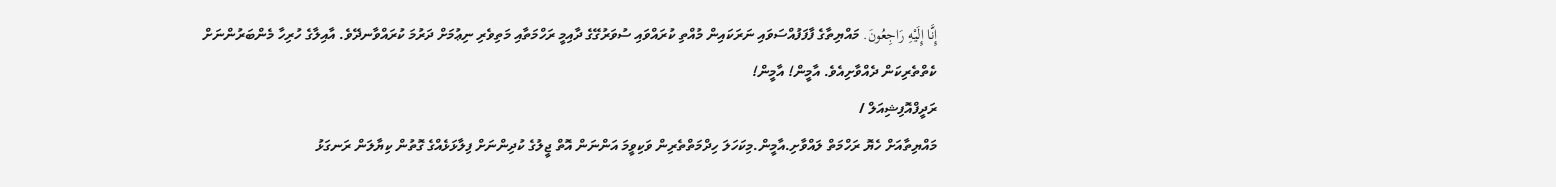إِنَّا إِلَيْهِ رَاجِعُونَ. މައްޔިތާގެ ފާފަފުއްސަވައި ނަރަކައިން މުއްތި ކުރައްވައި ސުވަރުގޭގެ ދާއިމީ ރަހްމަތާއި މަތިވެރި ނިޢުމަށް ދަރުމަ ކުރައްވާނދޭވެ. އާއިލާގެ ހުރިހާ މެންބަރުންނަށް ކެތްތެރިކަން ދެއްވާށިއެވެ. އާމީން! އާމީން!
ރަދީފްއޮފިޝިއަލް /
މައްޔިތާއަށް ހެޔޮ ރަހްމަތް ލައްވާށި.އާމީން.މިކަހަލަ ހިދްމަތްތެރިން ވަކިވީމަ އަންނަން އޮތް ޖީލުގެ ކުދިންނަށް ފިލާޅަޅެއްގެ ގޮތުން ކިޔާލަން ރަނގަޅު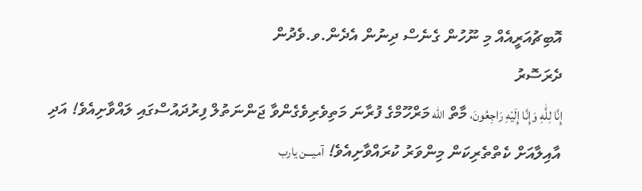އޮބިޗުއަރީއެއް މި ނޫހުން ގެނެސް ދިނުން އެދެން.ވ.ވެދުން
ދެރަސޮރު
إِنَّا لِلَّٰهِ وَإِنَّا إِلَيْهِ رَاجِعُونَ، މާތް الله މަރްހޫމްގެ ފުރާނަ މަތިވެރިވެގެންވާ ޖަންނަތުލް ފިރުދައުސްގައި ލައްވާށިއެވެ! އަދި އާއިލާއަށް ކެތްތެރިކަން މިންވަރު ކުރައްވާށިއެވެ! آمیـــن یارب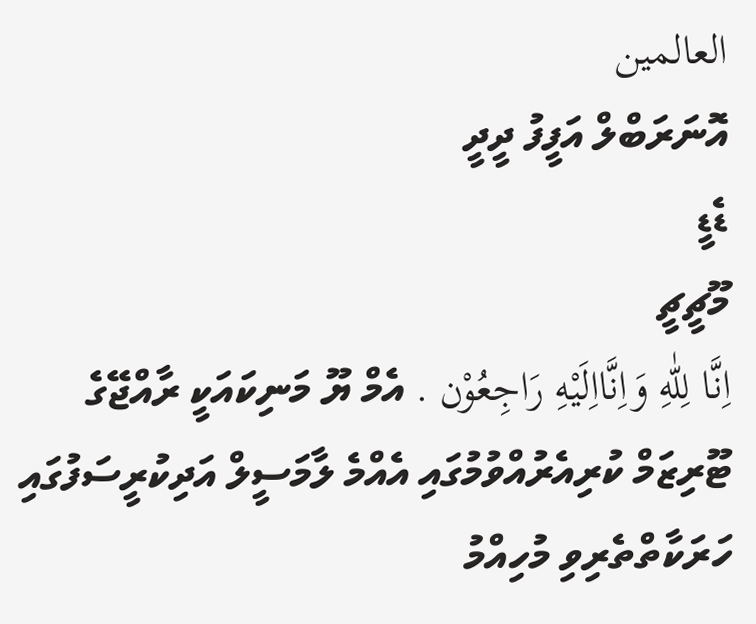العالمين
އޮނަރަބްލް އަފީފު ދީދީ
ޑެޑީ
މޫޗީޗީ
اِنَّا لِلّٰهِ وَاِنَّااِلَيْهِ رَاجِعُوْن . އެމް ޔޫ މަނިކައަކީ ރާއްޖޭގެ ޓޫރިޒަމް ކުރިއެރުއްވުމުގައި އެއްމެ ލާމަސީލް އަދިކުރީސަފުގައި ހަރަކާތްތެރިވި މުހިއްމު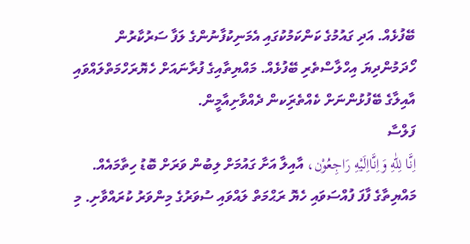ބޭފުޅެއް. އަދި ގައުމުގެ ކަންކަމުކުގައި އެމަނިކުފާނުންގެ ލަފާ ސަރުކާރުން ހޯދަމުންދިޔަ އިހްލާސްތެރި ބޭފުޅެއް. މައްޔިތާއިގެ ފުރާނައަށް ހެޔޮރަހްމަތްލައްވައި އާއިލާގެ ބޭފުޅުންނަށް ކެއްތެރިަކން ދެއްވާށިއާމީން.
ފަލްސާ
اِنَّا لِلّٰهِ وَاِنَّااِلَيْهِ رَاجِعُوْن، އާއިލާ އަށާ ގައުމަށް ލިބުން ވަރަށް ބޮޑު ހިތާމައެއް. މައްޔިތާގެ ފާފަ ފުއްސަވައި ހެޔޮ ރަޙްމަތް ލައްވައި ސުވަރުގެ މިންވަރު ކުރައްވާށި. މި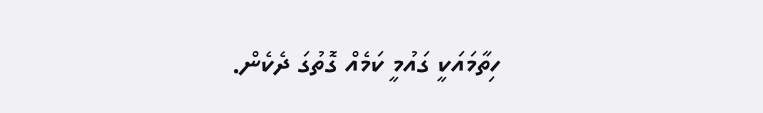ހިތާމައަކީ ގައުމީ ކަމެއް ގޮތުގަ ދެކެން.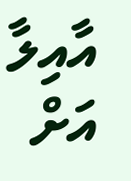އާއިލާ އަށް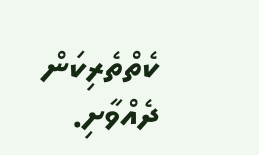ކެތްތެރިކަން ދެއްވާށި.